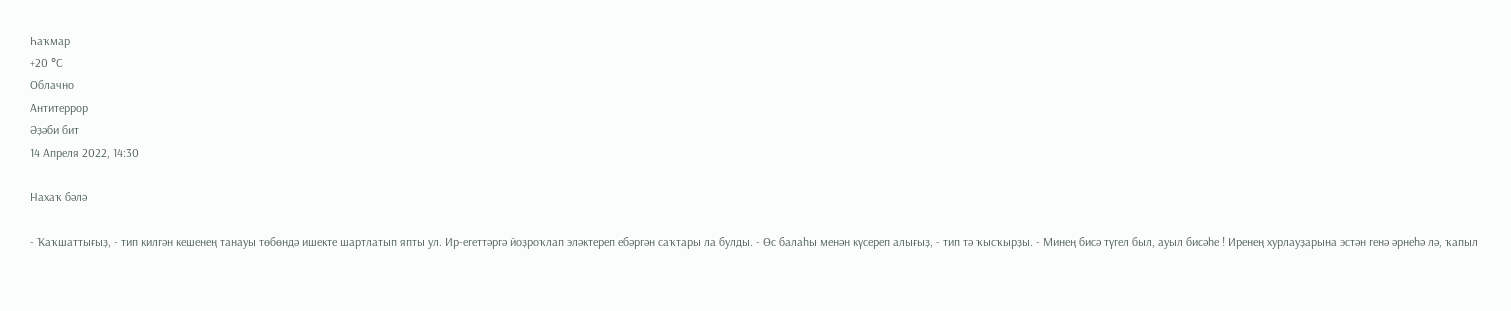Һаҡмар
+20 °С
Облачно
Антитеррор
Әҙәби бит
14 Апреля 2022, 14:30

Нахаҡ бәлә

- Ҡаҡшаттығыҙ, - тип килгән кешенең танауы төбөндә ишекте шартлатып япты ул. Ир-егеттәргә йоҙроҡлап эләктереп ебәргән саҡтары ла булды. - Өс балаһы менән күсереп алығыҙ, - тип тә ҡысҡырҙы. - Минең бисә түгел был, ауыл бисәһе ! Иренең хурлауҙарына эстән генә әрнеһә лә, ҡапыл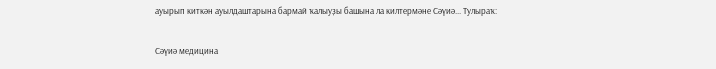ауырып киткән ауылдаштарына бармай ҡалыуҙы башына ла килтермәне Сәүиә... Тулыраҡ:

Сәүиә медицина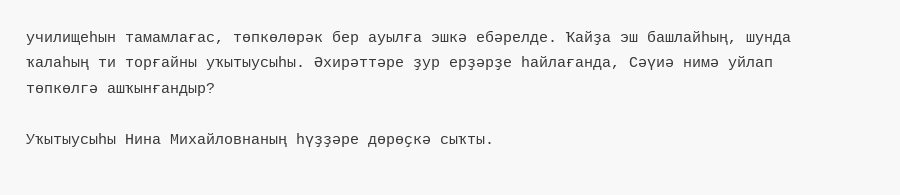училищеһын тамамлағас, төпкөлөрәк бер ауылға эшкә ебәрелде. Ҡайҙа эш башлайһың, шунда ҡалаһың ти торғайны уҡытыусыһы. Әхирәттәре ҙур ерҙәрҙе һайлағанда, Сәүиә нимә уйлап төпкөлгә ашҡынғандыр?

Уҡытыусыһы Нина Михайловнаның һүҙҙәре дөрөҫкә сыҡты.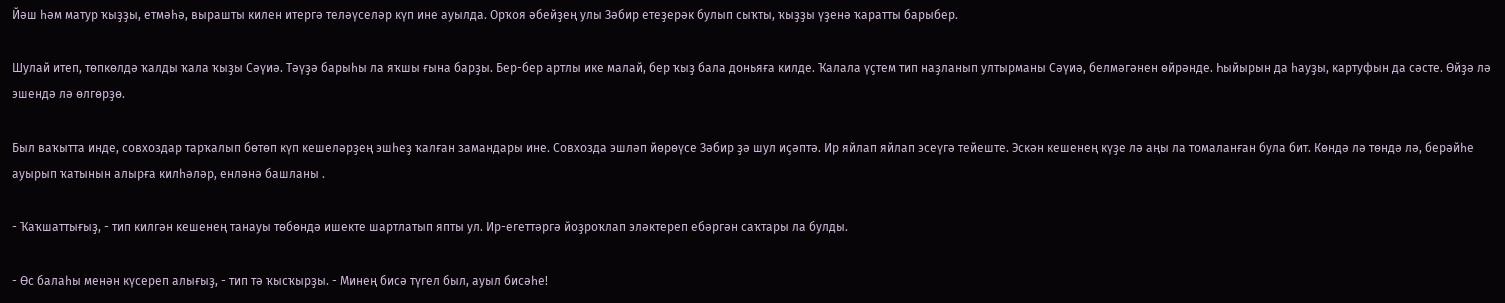Йәш һәм матур ҡыҙҙы, етмәһә, вырашты килен итергә теләүселәр күп ине ауылда. Орҡоя әбейҙең улы Зәбир етеҙерәк булып сыҡты, ҡыҙҙы үҙенә ҡаратты барыбер.

Шулай итеп, төпкөлдә ҡалды ҡала ҡыҙы Сәүиә. Тәүҙә барыһы ла яҡшы ғына барҙы. Бер-бер артлы ике малай, бер ҡыҙ бала доньяға килде. Ҡалала үҫтем тип наҙланып ултырманы Сәүиә, белмәгәнен өйрәнде. Һыйырын да һауҙы, картуфын да сәсте. Өйҙә лә эшендә лә өлгөрҙө.

Был ваҡытта инде, совхоздар тарҡалып бөтөп күп кешеләрҙең эшһеҙ ҡалған замандары ине. Совхозда эшләп йөрөүсе Зәбир ҙә шул иҫәптә. Ир яйлап яйлап эсеүгә тейеште. Эскән кешенең күҙе лә аңы ла томаланған була бит. Көндә лә төндә лә, берәйһе ауырып ҡатынын алырға килһәләр, енләнә башланы .

- Ҡаҡшаттығыҙ, - тип килгән кешенең танауы төбөндә ишекте шартлатып япты ул. Ир-егеттәргә йоҙроҡлап эләктереп ебәргән саҡтары ла булды.

- Өс балаһы менән күсереп алығыҙ, - тип тә ҡысҡырҙы. - Минең бисә түгел был, ауыл бисәһе!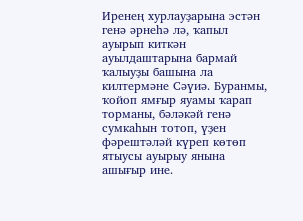Иренең хурлауҙарына эстән генә әрнеһә лә, ҡапыл ауырып киткән ауылдаштарына бармай ҡалыуҙы башына ла килтермәне Сәүиә. Буранмы, ҡойоп ямғыр яуамы ҡарап торманы, бәләкәй генә сумкаһын тотоп, үҙен фәрештәләй күреп көтөп ятыусы ауырыу янына ашығыр ине.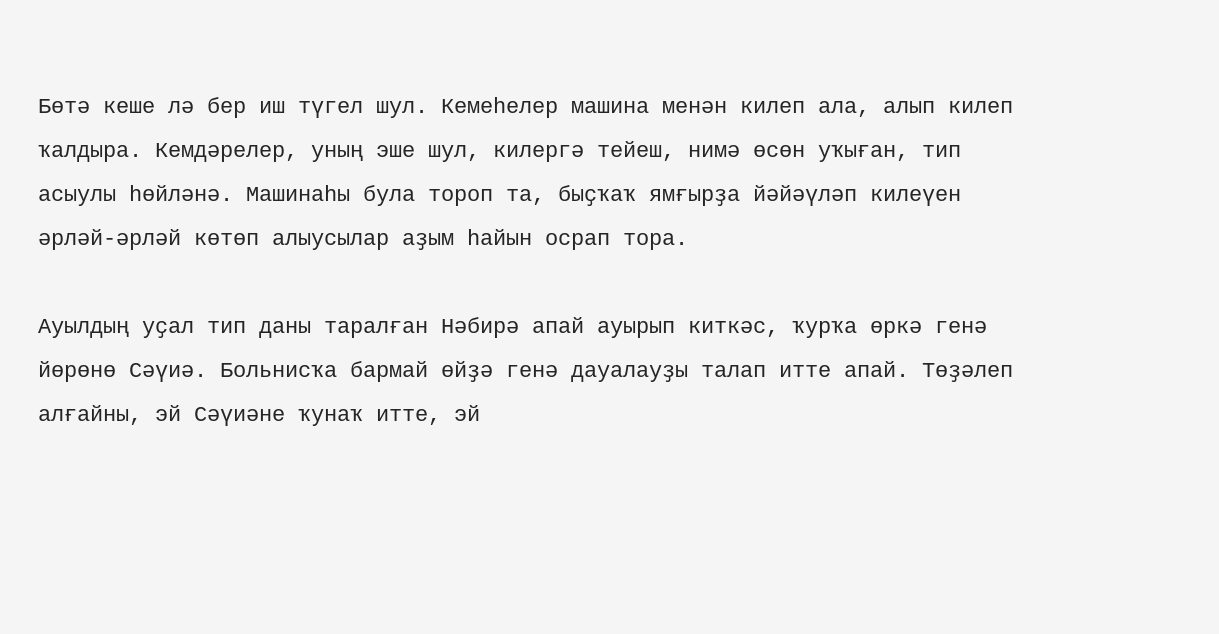Бөтә кеше лә бер иш түгел шул. Кемеһелер машина менән килеп ала, алып килеп ҡалдыра. Кемдәрелер, уның эше шул, килергә тейеш, нимә өсөн уҡыған, тип асыулы һөйләнә. Машинаһы була тороп та, быҫҡаҡ ямғырҙа йәйәүләп килеүен әрләй-әрләй көтөп алыусылар аҙым һайын осрап тора.

Ауылдың уҫал тип даны таралған Нәбирә апай ауырып киткәс, ҡурҡа өркә генә йөрөнө Сәүиә. Больнисҡа бармай өйҙә генә дауалауҙы талап итте апай. Төҙәлеп алғайны, эй Сәүиәне ҡунаҡ итте, эй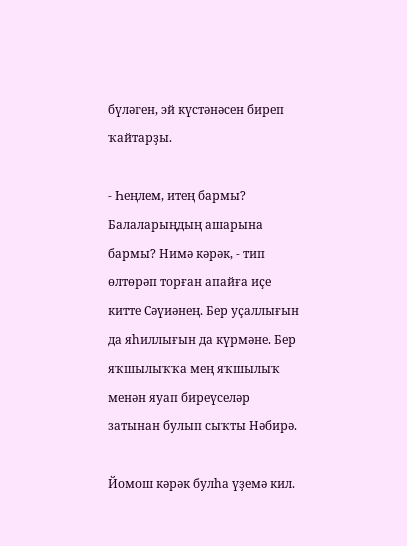бүләген, эй күстәнәсен биреп ҡайтарҙы.

- Һеңлем, итең бармы? Балаларыңдың ашарына бармы? Нимә кәрәк, - тип өлтөрәп торған апайға иҫе китте Сәүиәнең. Бер уҫаллығын да яһиллығын да күрмәне. Бер яҡшылыҡҡа мең яҡшылыҡ менән яуап биреүселәр затынан булып сыҡты Нәбирә.

Йомош кәрәк булһа үҙемә кил.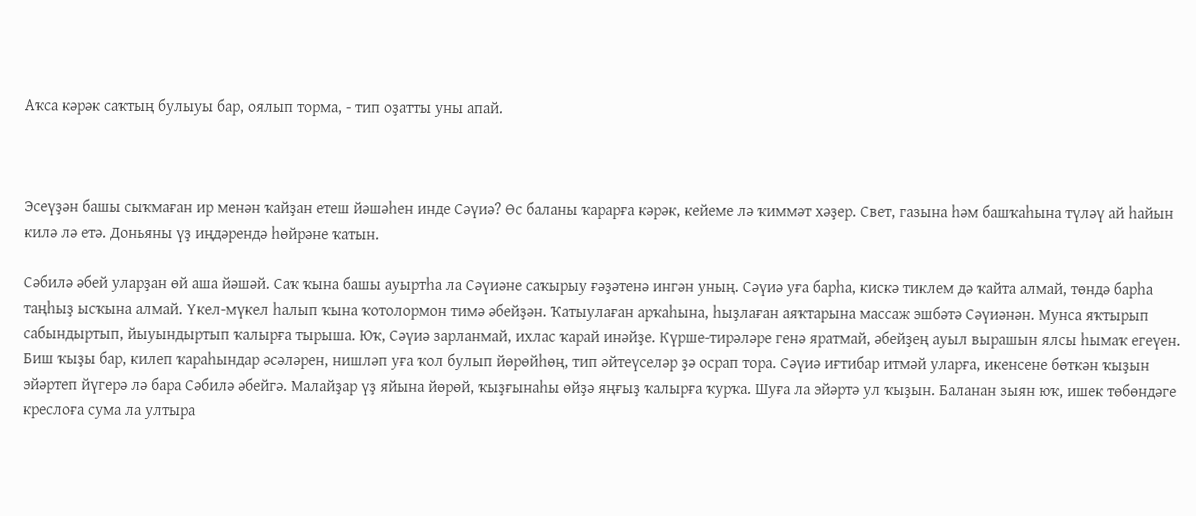Аҡса кәрәк саҡтың булыуы бар, оялып торма, - тип оҙатты уны апай.



Эсеүҙән башы сыҡмаған ир менән ҡайҙан етеш йәшәһен инде Сәүиә? Өс баланы ҡарарға кәрәк, кейеме лә ҡиммәт хәҙер. Свет, газына һәм башҡаһына түләү ай һайын килә лә етә. Доньяны үҙ иңдәрендә һөйрәне ҡатын.

Сәбилә әбей уларҙан өй аша йәшәй. Саҡ ҡына башы ауыртһа ла Сәүиәне саҡырыу ғәҙәтенә ингән уның. Сәүиә уға барһа, кискә тиклем дә ҡайта алмай, төндә барһа таңһыҙ ысҡына алмай. Үкел-мүкел һалып ҡына ҡотолормон тимә әбейҙән. Ҡатыулаған арҡаһына, һыҙлаған аяҡтарына массаж эшбәтә Сәүиәнән. Мунса яҡтырып сабындыртып, йыуындыртып ҡалырға тырыша. Юҡ, Сәүиә зарланмай, ихлас ҡарай инәйҙе. Күрше-тирәләре генә яратмай, әбейҙең ауыл вырашын ялсы һымаҡ егеүен. Биш ҡыҙы бар, килеп ҡараһындар әсәләрен, нишләп уға ҡол булып йөрөйһөң, тип әйтеүселәр ҙә осрап тора. Сәүиә иғтибар итмәй уларға, икенсене бөткән ҡыҙын эйәртеп йүгерә лә бара Сәбилә әбейгә. Малайҙар үҙ яйына йөрөй, ҡыҙғынаһы өйҙә яңғыҙ ҡалырға ҡурҡа. Шуға ла эйәртә ул ҡыҙын. Баланан зыян юҡ, ишек төбөндәге креслоға сума ла ултыра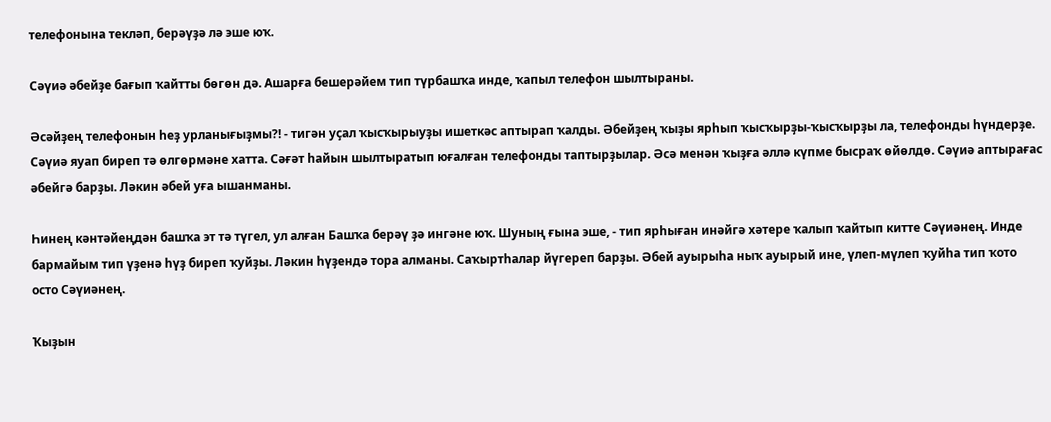телефонына текләп, берәүҙә лә эше юҡ.

Сәүиә әбейҙе бағып ҡайтты бөгөн дә. Ашарға бешерәйем тип түрбашҡа инде, ҡапыл телефон шылтыраны.

Әсәйҙең телефонын һеҙ урланығыҙмы?! - тигән уҫал ҡысҡырыуҙы ишеткәс аптырап ҡалды. Әбейҙең ҡыҙы ярһып ҡысҡырҙы-ҡысҡырҙы ла, телефонды һүндерҙе. Сәүиә яуап биреп тә өлгөрмәне хатта. Сәғәт һайын шылтыратып юғалған телефонды таптырҙылар. Әсә менән ҡыҙға әллә күпме бысраҡ өйөлдө. Сәүиә аптырағас әбейгә барҙы. Ләкин әбей уға ышанманы.

Һинең кәнтәйеңдән башҡа эт тә түгел, ул алған Башҡа берәү ҙә ингәне юҡ. Шуның ғына эше, - тип ярһыған инәйгә хәтере ҡалып ҡайтып китте Сәүиәнең. Инде бармайым тип үҙенә һүҙ биреп ҡуйҙы. Ләкин һүҙендә тора алманы. Саҡыртһалар йүгереп барҙы. Әбей ауырыһа ныҡ ауырый ине, үлеп-мүлеп ҡуйһа тип ҡото осто Сәүиәнең.

Ҡыҙын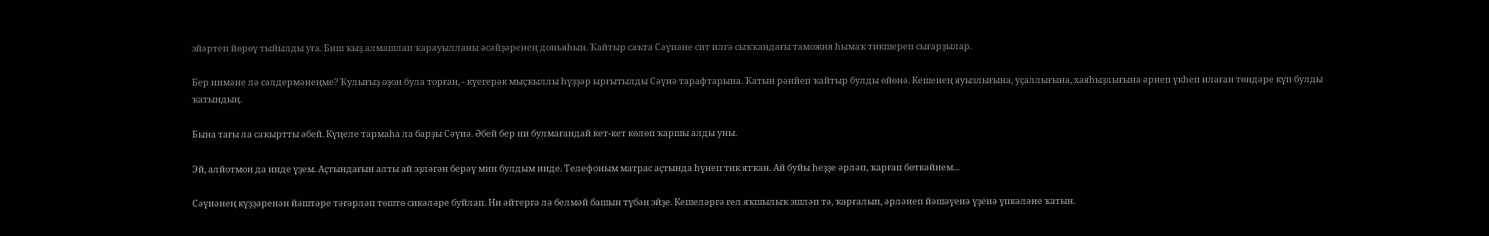эйәртеп йөрөү тыйылды уға. Биш ҡыҙ алмашлап ҡарауылланы әсәйҙәренең доньяһын. Ҡайтыр саҡта Сәүиәне сит илгә сыҡҡандағы таможня һымаҡ тикшереп сығарҙылар.

Бер нимәне лә сәлдермәнеңме? Ҡулығыҙ оҙон була торған, - күегерәк мыҫҡыллы һүҙҙәр ырғытылды Сәүиә тарафтарына. Ҡатын рәнйеп ҡайтыр булды өйөнә. Кешенең яуызлығына, уҫаллығына, хаяһыҙлығына әрнеп үкһеп илаған төндәре күп булды ҡатындың.

Бына тағы ла саҡыртты әбей. Күңеле тармаһа ла барҙы Сәүиә. Әбей бер ни булмағандай кет-кет көлөп ҡаршы алды уны.

Эй, алйотмон да инде үҙем. Аҫтындағын алты ай эҙләгән берәү мин булдым инде. Телефоным матрас аҫтында һүнеп тик ятҡан. Ай буйы һеҙҙе әрләп, ҡарғап бөткәйнем...

Сәүиәнең күҙҙәренән йәштәре тәгәрләп төштө сикәләре буйлап. Ни әйтергә лә белмәй башын түбән эйҙе. Кешеләргә гел яҡшылыҡ эшләп тә, ҡарғалып, әрләнеп йәшәүенә үҙенә үпкәләне ҡатын.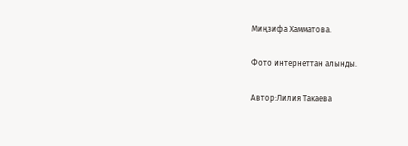Миңзифа Хамматова.

Фото интернеттан алынды.

Автор:Лилия Такаева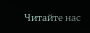Читайте нас